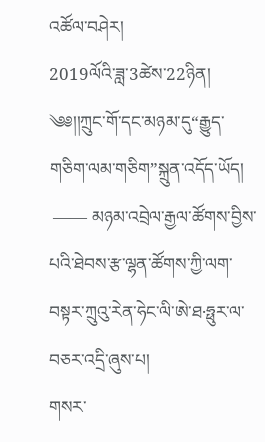འཚོལ་བཤེར།
2019ལོའི་ཟླ་3ཚེས་22ཉིན།
༄༅།།ཀྲུང་གོ་དང་མཉམ་དུ“རྒྱུད་གཅིག་ལམ་གཅིག”སྐྲུན་འདོད་ཡོད།
 —— མཉམ་འབྲེལ་རྒྱལ་ཚོགས་བྱིས་པའི་ཐེབས་རྩ་ལྷན་ཚོགས་ཀྱི་ལག་བསྟར་ཀྲུའུ་རེན་ཧེང་ལི་ཨེ་ཐ·ཧྥུར་ལ་བཅར་འདྲི་ཞུས་པ།
གསར་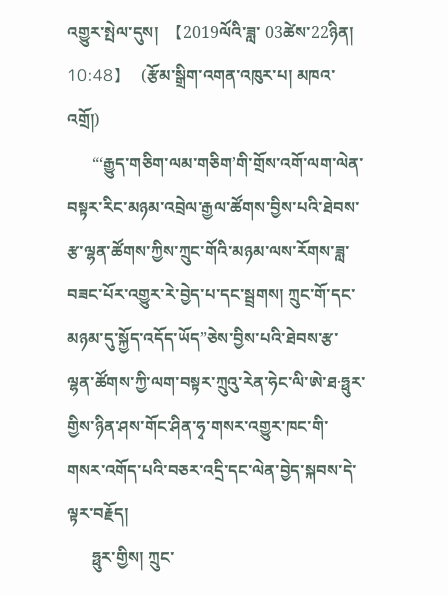འགྱུར་སྤེལ་དུས།  【2019ལོའི་ཟླ་ 03ཚེས་22ཉིན། 10:48】   (རྩོམ་སྒྲིག་འགན་འཁུར་པ། མཁའ་འགྲོ།)
      “‘རྒྱུད་གཅིག་ལམ་གཅིག’གི་གྲོས་འགོ་ལག་ལེན་བསྟར་རིང་མཉམ་འབྲེལ་རྒྱལ་ཚོགས་བྱིས་པའི་ཐེབས་རྩ་ལྷན་ཚོགས་ཀྱིས་ཀྲུང་གོའི་མཉམ་ལས་རོགས་ཟླ་བཟང་པོར་འགྱུར་རེ་བྱེད་པ་དང་སྦྲགས། ཀྲུང་གོ་དང་མཉམ་དུ་སྐྱོད་འདོད་ཡོད”ཅེས་བྱིས་པའི་ཐེབས་རྩ་ལྷན་ཚོགས་ཀྱི་ལག་བསྟར་ཀྲུའུ་རེན་ཧེང་ལི་ཨེ་ཐ·ཧྥུར་གྱིས་ཉིན་ཤས་གོང་ཤིན་ཧྭ་གསར་འགྱུར་ཁང་གི་གསར་འགོད་པའི་བཅར་འདྲི་དང་ལེན་བྱེད་སྐབས་དེ་ལྟར་བརྗོད།
      ཧྥུར་གྱིས། ཀྲུང་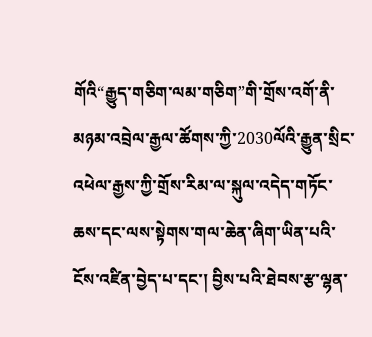གོའི“རྒྱུད་གཅིག་ལམ་གཅིག”གི་གྲོས་འགོ་ནི་མཉམ་འབྲེལ་རྒྱལ་ཚོགས་ཀྱི་2030ལོའི་རྒྱུན་སྲིང་འཕེལ་རྒྱས་ཀྱི་གྲོས་རིམ་ལ་སྐུལ་འདེད་གཏོང་ཆས་དང་ལས་སྟེགས་གལ་ཆེན་ཞིག་ཡིན་པའི་ངོས་འཛིན་བྱེད་པ་དང་། བྱིས་པའི་ཐེབས་རྩ་ལྷན་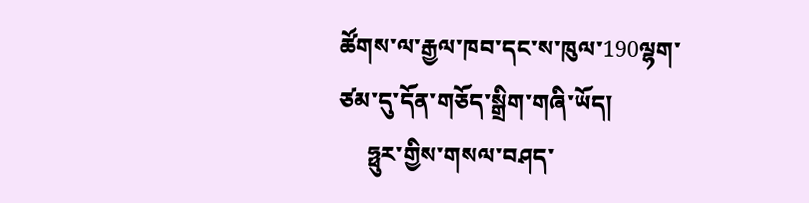ཚོགས་ལ་རྒྱལ་ཁབ་དང་ས་ཁུལ་190ལྷག་ཙམ་དུ་དོན་གཅོད་སྒྲིག་གཞི་ཡོད།
     ཧྥུར་གྱིས་གསལ་བཤད་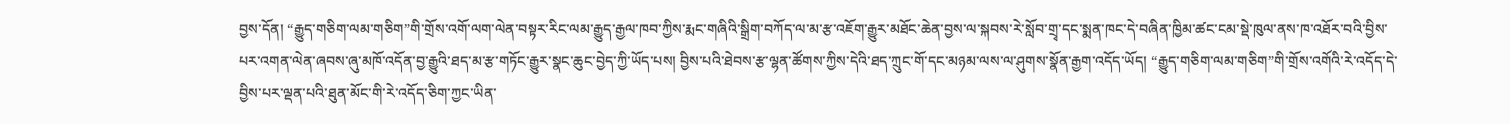བྱས་དོན། “རྒྱུད་གཅིག་ལམ་གཅིག”གི་གྲོས་འགོ་ལག་ལེན་བསྟར་རིང་ལམ་རྒྱུད་རྒྱལ་ཁབ་ཀྱིས་རྨང་གཞིའི་སྒྲིག་བཀོད་ལ་མ་རྩ་འཇོག་རྒྱུར་མཐོང་ཆེན་བྱས་ལ་སྐབས་རེ་སློབ་གྲྭ་དང་སྨན་ཁང་དེ་བཞིན་ཁྱིམ་ཚང་ངམ་སྡེ་ཁུལ་ནས་ཁ་འཐོར་བའི་བྱིས་པར་འགན་ལེན་ཞབས་ཞུ་མཁོ་འདོན་བྱ་རྒྱུའི་ཐད་མ་རྩ་གཏོང་རྒྱུར་སྣང་ཆུང་བྱེད་ཀྱི་ཡོད་པས། བྱིས་པའི་ཐེབས་རྩ་ལྷན་ཚོགས་ཀྱིས་དེའི་ཐད་ཀྲུང་གོ་དང་མཉམ་ལས་ལ་ཤུགས་སྣོན་རྒྱག་འདོད་ཡོད། “རྒྱུད་གཅིག་ལམ་གཅིག”གི་གྲོས་འགོའི་རེ་འདོད་དེ་བྱིས་པར་ལྡན་པའི་ཐུན་མོང་གི་རེ་འདོད་ཅིག་ཀྱང་ཡིན་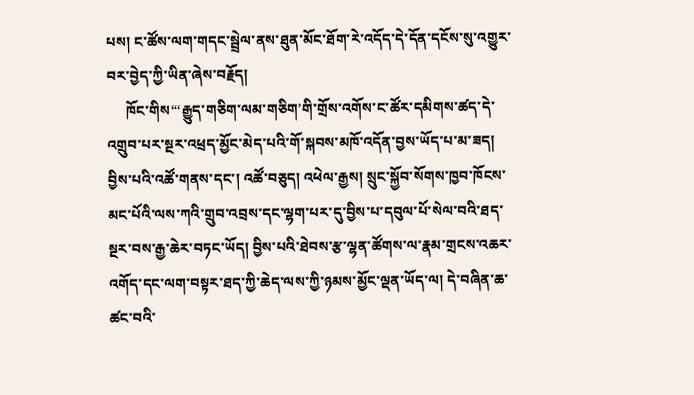པས། ང་ཚོས་ལག་གདང་སྦྲེལ་ནས་ཐུན་མོང་ཐོག་རེ་འདོད་དེ་དོན་དངོས་སུ་འགྱུར་བར་བྱེད་ཀྱི་ཡིན་ཞེས་བརྗོད།
     ཁོང་གིས“‘རྒྱུད་གཅིག་ལམ་གཅིག’གི་གྲོས་འགོས་ང་ཚོར་དམིགས་ཚད་དེ་འགྲུབ་པར་སྔར་འཕྲད་མྱོང་མེད་པའི་གོ་སྐབས་མཁོ་འདོན་བྱས་ཡོད་པ་མ་ཟད། བྱིས་པའི་འཚོ་གནས་དང་། འཚོ་བཅུད། འཕེལ་རྒྱས། སྲུང་སྐྱོབ་སོགས་ཁྱབ་ཁོངས་མང་པོའི་ལས་ཀའི་གྲུབ་འབྲས་དང་ལྷག་པར་དུ་བྱིས་པ་དབུལ་པོ་སེལ་བའི་ཐད་སྔར་བས་རྒྱ་ཆེར་བཏང་ཡོད། བྱིས་པའི་ཐེབས་རྩ་ལྷན་ཚོགས་ལ་རྣམ་གྲངས་འཆར་འགོད་དང་ལག་བསྟར་ཐད་ཀྱི་ཆེད་ལས་ཀྱི་ཉམས་མྱོང་ལྡན་ཡོད་ལ། དེ་བཞིན་ཆ་ཚང་བའི་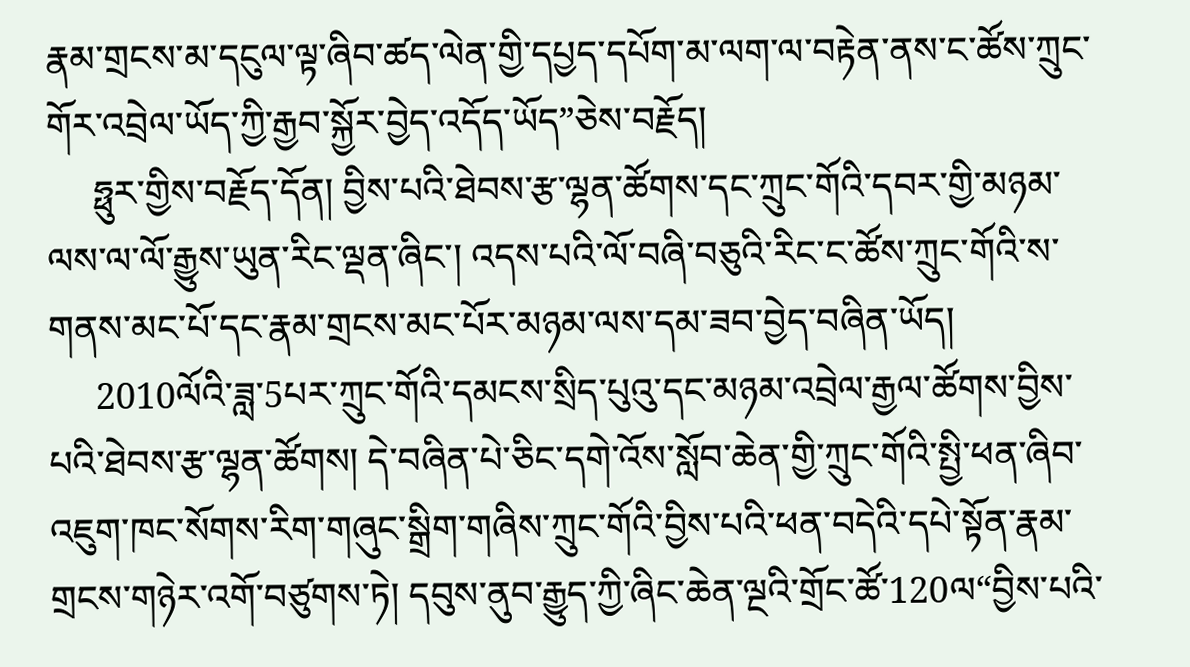རྣམ་གྲངས་མ་དངུལ་ལྟ་ཞིབ་ཚད་ལེན་གྱི་དཔྱད་དཔོག་མ་ལག་ལ་བརྟེན་ནས་ང་ཚོས་ཀྲུང་གོར་འབྲེལ་ཡོད་ཀྱི་རྒྱབ་སྐྱོར་བྱེད་འདོད་ཡོད”ཅེས་བརྗོད།
     ཧྥུར་གྱིས་བརྗོད་དོན། བྱིས་པའི་ཐེབས་རྩ་ལྷན་ཚོགས་དང་ཀྲུང་གོའི་དབར་གྱི་མཉམ་ལས་ལ་ལོ་རྒྱུས་ཡུན་རིང་ལྡན་ཞིང་། འདས་པའི་ལོ་བཞི་བཅུའི་རིང་ང་ཚོས་ཀྲུང་གོའི་ས་གནས་མང་པོ་དང་རྣམ་གྲངས་མང་པོར་མཉམ་ལས་དམ་ཟབ་བྱེད་བཞིན་ཡོད།
     2010ལོའི་ཟླ་5པར་ཀྲུང་གོའི་དམངས་སྲིད་པུའུ་དང་མཉམ་འབྲེལ་རྒྱལ་ཚོགས་བྱིས་པའི་ཐེབས་རྩ་ལྷན་ཚོགས། དེ་བཞིན་པེ་ཅིང་དགེ་འོས་སློབ་ཆེན་གྱི་ཀྲུང་གོའི་སྤྱི་ཕན་ཞིབ་འཇུག་ཁང་སོགས་རིག་གཞུང་སྒྲིག་གཞིས་ཀྲུང་གོའི་བྱིས་པའི་ཕན་བདེའི་དཔེ་སྟོན་རྣམ་གྲངས་གཉེར་འགོ་བཙུགས་ཏེ། དབུས་ནུབ་རྒྱུད་ཀྱི་ཞིང་ཆེན་ལྔའི་གྲོང་ཚོ་120ལ“བྱིས་པའི་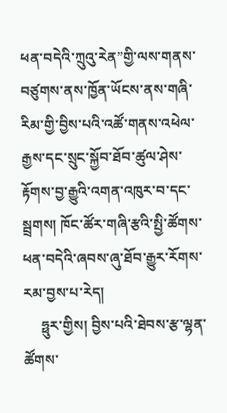ཕན་བདེའི་ཀྲུའུ་རེན”གྱི་ལས་གནས་བཙུགས་ནས་ཁྱོན་ཡོངས་ནས་གཞི་རིམ་གྱི་བྱིས་པའི་འཚོ་གནས་འཕེལ་རྒྱས་དང་སྲུང་སྐྱོབ་ཐོབ་ཚུལ་ཤེས་རྟོགས་བྱ་རྒྱུའི་འགན་འཁུར་བ་དང་སྦྲགས། ཁོང་ཚོར་གཞི་རྩའི་སྤྱི་ཚོགས་ཕན་བདེའི་ཞབས་ཞུ་ཐོབ་རྒྱུར་རོགས་རམ་བྱས་པ་རེད།
     ཧྥུར་གྱིས། བྱིས་པའི་ཐེབས་རྩ་ལྷན་ཚོགས་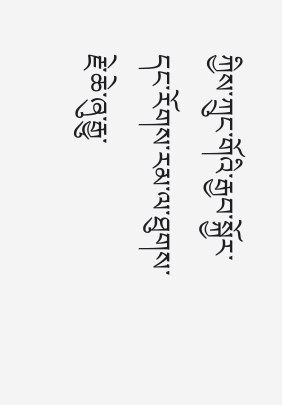ཀྱིས་ཀྲུང་གོའི་རྒྱབ་སྐྱོར་དང་རོགས་རམ་ལ་ཐུགས་རྗེ་ཆེ་ཞུ་རྒྱུ་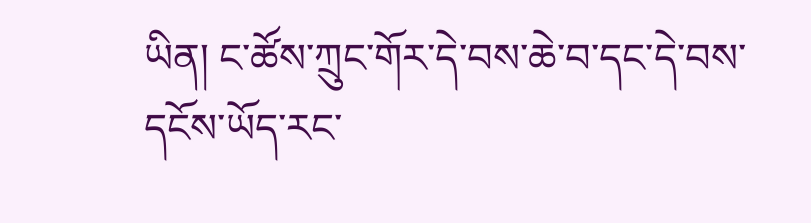ཡིན། ང་ཚོས་ཀྲུང་གོར་དེ་བས་ཆེ་བ་དང་དེ་བས་དངོས་ཡོད་རང་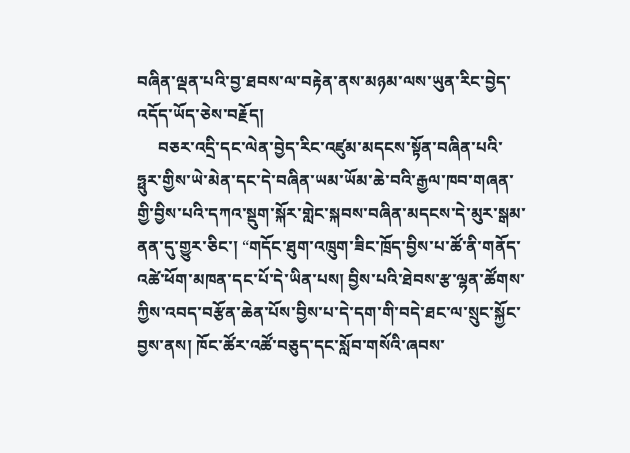བཞིན་ལྡན་པའི་བྱ་ཐབས་ལ་བརྟེན་ནས་མཉམ་ལས་ཡུན་རིང་བྱེད་འདོད་ཡོད་ཅེས་བརྗོད།
     བཅར་འདྲི་དང་ལེན་བྱེད་རིང་འཛུམ་མདངས་སྟོན་བཞིན་པའི་ཧྥུར་གྱིས་ཡེ་མེན་དང་དེ་བཞིན་ཡམ་ཡོམ་ཆེ་བའི་རྒྱལ་ཁབ་གཞན་གྱི་བྱིས་པའི་དཀའ་སྡུག་སྐོར་གླེང་སྐབས་བཞིན་མདངས་དེ་མུར་སྒམ་ནན་དུ་གྱུར་ཅིང་། “གདོང་ཐུག་འཁྲུག་ཟིང་ཁྲོད་བྱིས་པ་ཚོ་ནི་གནོད་འཚེ་ཕོག་མཁན་དང་པོ་དེ་ཡིན་པས། བྱིས་པའི་ཐེབས་རྩ་ལྷན་ཚོགས་ཀྱིས་འབད་བརྩོན་ཆེན་པོས་བྱིས་པ་དེ་དག་གི་བདེ་ཐང་ལ་སྲུང་སྐྱོང་བྱས་ནས། ཁོང་ཚོར་འཚོ་བཅུད་དང་སློབ་གསོའི་ཞབས་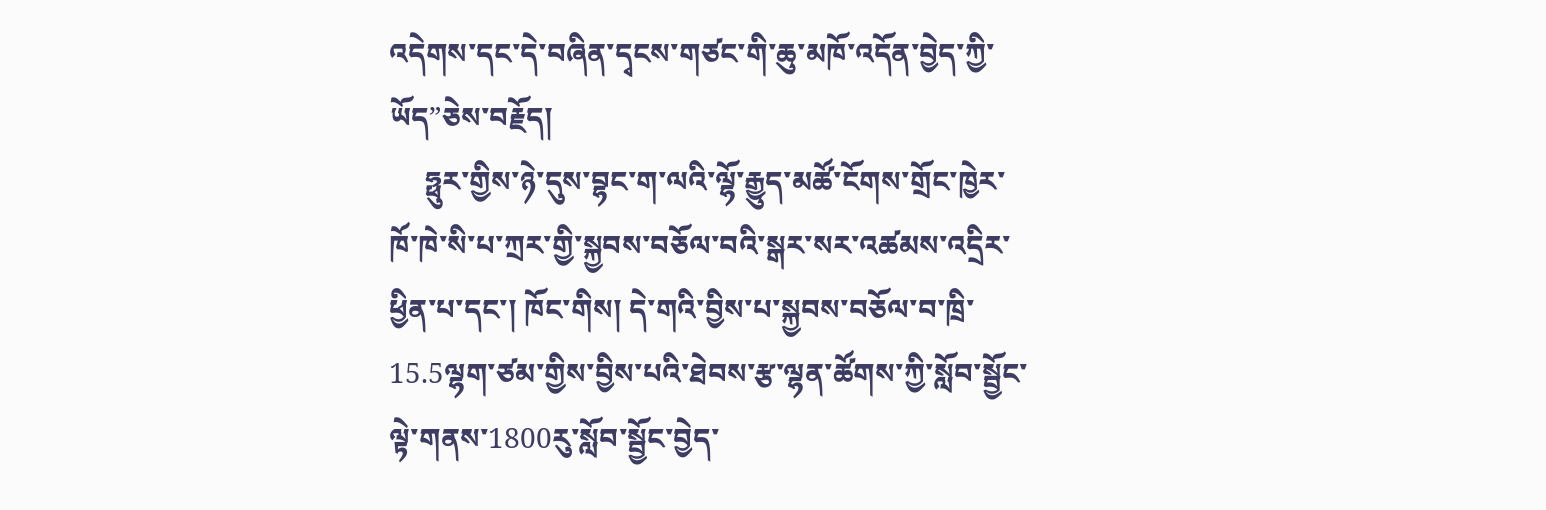འདེགས་དང་དེ་བཞིན་དྭངས་གཙང་གི་ཆུ་མཁོ་འདོན་བྱེད་ཀྱི་ཡོད”ཅེས་བརྗོད།
     ཧྥུར་གྱིས་ཉེ་དུས་བྷང་ག་ལའི་ལྷོ་རྒྱུད་མཚོ་ངོགས་གྲོང་ཁྱེར་ཁོ་ཁེ་སི་པ་ཀྲར་གྱི་སྐྱབས་བཅོལ་བའི་སྒར་སར་འཚམས་འདྲིར་ཕྱིན་པ་དང་། ཁོང་གིས། དེ་གའི་བྱིས་པ་སྐྱབས་བཅོལ་བ་ཁྲི་15.5ལྷག་ཙམ་གྱིས་བྱིས་པའི་ཐེབས་རྩ་ལྷན་ཚོགས་ཀྱི་སློབ་སྦྱོང་ལྟེ་གནས་1800རུ་སློབ་སྦྱོང་བྱེད་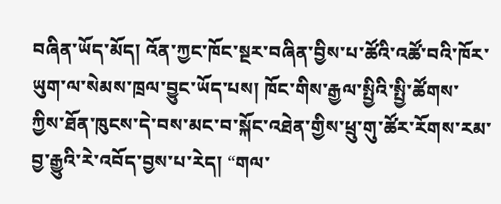བཞིན་ཡོད་མོད། འོན་ཀྱང་ཁོང་སྔར་བཞིན་བྱིས་པ་ཚོའི་འཚོ་བའི་ཁོར་ཡུག་ལ་སེམས་ཁྲལ་བྱུང་ཡོད་པས། ཁོང་གིས་རྒྱལ་སྤྱིའི་སྤྱི་ཚོགས་ཀྱིས་ཐོན་ཁུངས་དེ་བས་མང་བ་སྐོང་འཐེན་གྱིས་ཕྲུ་གུ་ཚོར་རོགས་རམ་བྱ་རྒྱུའི་རེ་འབོད་བྱས་པ་རེད། “གལ་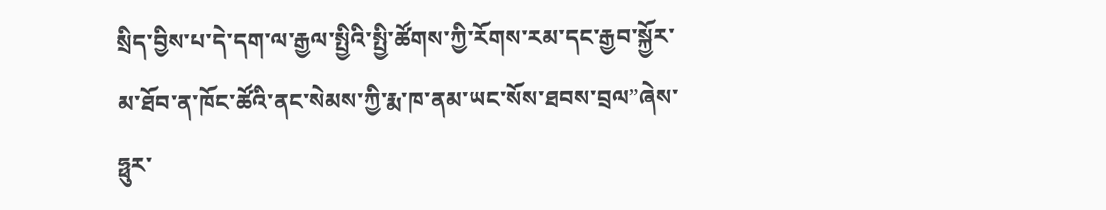སྲིད་བྱིས་པ་དེ་དག་ལ་རྒྱལ་སྤྱིའི་སྤྱི་ཚོགས་ཀྱི་རོགས་རམ་དང་རྒྱབ་སྐྱོར་མ་ཐོབ་ན་ཁོང་ཚོའི་ནང་སེམས་ཀྱི་རྨ་ཁ་ནམ་ཡང་སོས་ཐབས་བྲལ”ཞེས་ཧྥུར་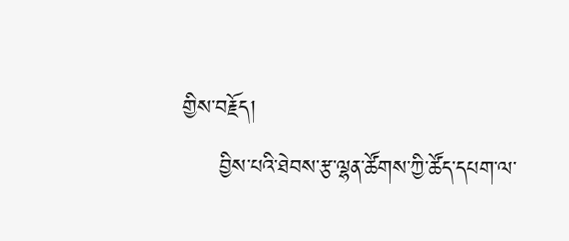གྱིས་བརྗོད།
     བྱིས་པའི་ཐེབས་རྩ་ལྷན་ཚོགས་ཀྱི་ཚོད་དཔག་ལ་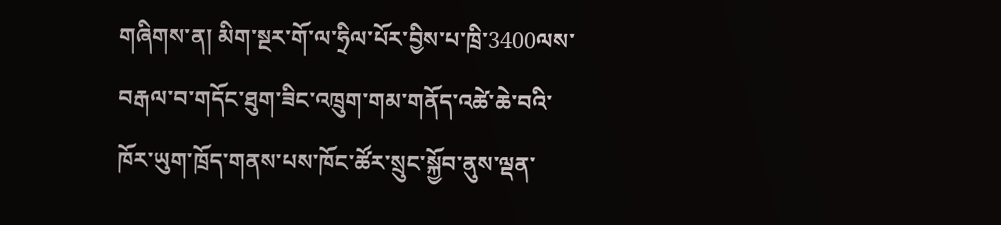གཞིགས་ན། མིག་སྔར་གོ་ལ་ཧྲིལ་པོར་བྱིས་པ་ཁྲི་3400ལས་བརྒལ་བ་གདོང་ཐུག་ཟིང་འཁྲུག་གམ་གནོད་འཚེ་ཆེ་བའི་ཁོར་ཡུག་ཁྲོད་གནས་པས་ཁོང་ཚོར་སྲུང་སྐྱོབ་ནུས་ལྡན་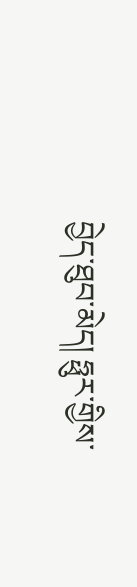བྱེད་ཐུབ་མེད། ཧྥུར་གྱིས་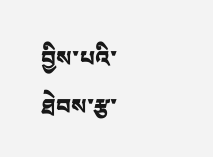བྱིས་པའི་ཐེབས་རྩ་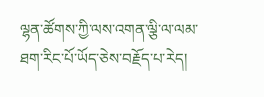ལྷན་ཚོགས་ཀྱི་ལས་འགན་ལྕི་ལ་ལམ་ཐག་རིང་པོ་ཡོད་ཅེས་བརྗོད་པ་རེད།